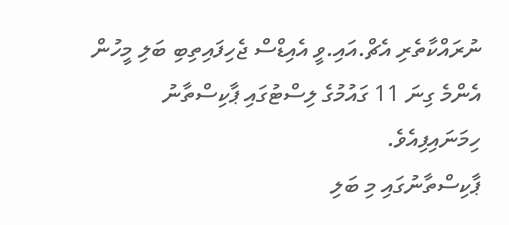ނުރައްކާތެރި އެޗް.އައި.ވީ އެއިޑްސް ޖެހިފައިތިބި ބަލި މީހުން އެންމެ ގިނަ 11 ގައުމުގެ ލިސްޓުގައި ޕާކިސްތާނު ހިމަނައިފިއެވެ.
ޕާކިސްތާނުގައި މި ބަލި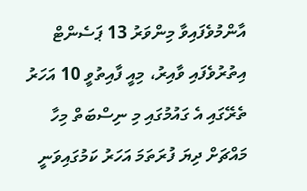އާންމުވެފައިވާ މިންވަރު 13 ޕަސެންޓް އިތުރުވެފައި ވާއިރު، މިއީ ފާއިތުވީ 10 އަހަރު ތެރޭގައި އެ ގައުމުގައި މި ނިސްބަތް މިހާ މައްޗަށް ދިޔަ ފުރަތަމަ އަހަރު ކަމުގައިވަނީ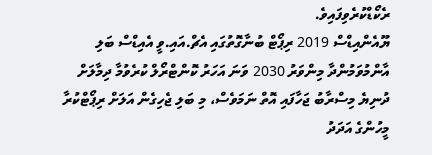ރެކޯޑްކުރެވިފައިވެ.
ޔޫއެންއިޑްސް 2019 ރިޕޯޓް ބުނާގޮތުގައި އެޗް.އައި.ވީ އެއިޑްސް ބަލި އާންމުވަމުންދާ މިންވަރު 2030 ވަނަ އަހަރު ކޮންޓްރޯލް ކުރެވުމާ ދިމާލަށް ދުނިޔެ މިސްރާބު ޖަހާފައި އޮތް ނަމަވެސް، މި ބަލި ޖެހިގެން އަލަށް ރިޕޯޓްކުރާ މީހުންގެ އަދަދު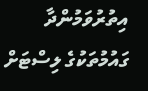އިތުރުވަމުންދާ ގައުމުތަކުގެ ލިސްޓަށް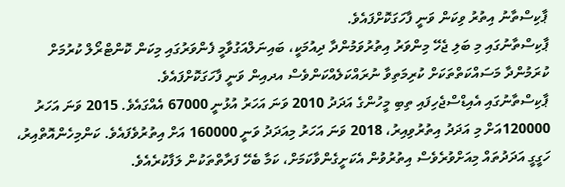ޕާކިސްތާނު އިތުރު ވިކަން ވަނީ ފާހަގަކޮށްފައެވެ.
ޕާކިސްތާނުގައި މި ބަލި ޖެހޭ މިންވަރު އިތުރުވަމުންދާ ދިއުމަކީ، ބައިނަލްއަގުވާމީ ފެންވަރުގައި މިކަން ކޮންޓްރޯލް ކުރުމަށް ކުރަމުންދާ މަސައްކަތްތަކަށް ކުރިމަތިވާ ނުރައްކަލެއްކަންވެސް އދއިން ވަނީ ފާހަގަކޮށްފައެވެ.
ޕާކިސްތާނުގައި އެއިޑްސްޖެހިފައި ތިބި މީހުންގެ އަދަދު 2010 ވަނަ އަހަރު އުޅުނީ 67000 އެއްގައެވެ. 2015 ވަނަ އަހަރު 120000އަށް މި އަދަދު އިތުރުވިއިރު، 2018 ވަނަ އަހަރު މިއަދަދު ވަނީ 160000 އަށް އިތުރުވެފައެވެ. ކަންމިހެންއޮތްއިރު، ހަގީގީ އަދަދުތައް މިއަށްވުރެވެސް އިތުރުވުން އެކަށީގެންވާކަމަށް، ކަމާ ބެހޭ ފަރާތްތަކުން ލަފާކުރެއެވެ.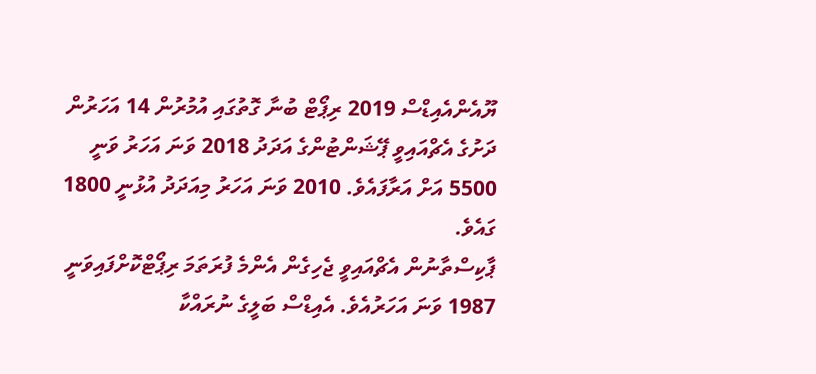ޔޫއެންއެއިޑްސް 2019 ރިޕޯޓް ބުނާ ގޮތުގައި އުމުރުން 14 އަހަރުން ދަށުގެ އެޗްއައިވީ ޕޭޝަންޓުންގެ އަދަދު 2018 ވަނަ އަހަރު ވަނީ 5500 އަށް އަރާފައެވެ. 2010 ވަނަ އަހަރު މިއަދަދު އުޅުނީ 1800 ގައެވެ.
ޕާކިސްތާނުން އެޗްއައިވީ ޖެހިގެން އެންމެ ފުރަތަމަ ރިޕޯޓްކޮށްފައިވަނީ 1987 ވަނަ އަހަރުއެވެ. އެއިޑްސް ބަލީގެ ނުރައްކާ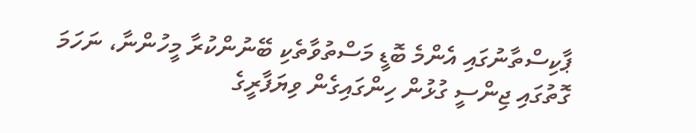ޕާކިސްތާނުގައި އެންމެ ބޮޑީ މަސްތުވާތެކި ބޭނުންކުރާ މީހުންނާ، ނަހަމަ ގޮތުގައި ޖިންސީ ގުޅުން ހިންގައިގެން ވިޔަފާރީގެ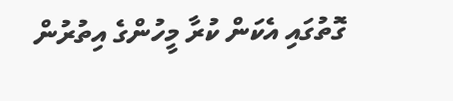ގޮތުގައި އެކަން ކުރާ މީހުންގެ އިތުރުން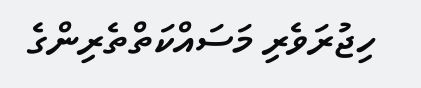ހިޖުރަވެރި މަސައްކަތްތެރިންގެ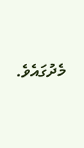މެދުގައެވެ.